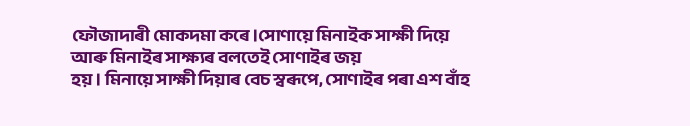ফৌজাদাৰী মোকদমা কৰে।সোণায়ে মিনাইক সাক্ষী দিয়ে
আৰু মিনাইৰ সাক্ষ্যৰ বলতেই সোণাইৰ জয়
হয়। মিনায়ে সাক্ষী দিয়াৰ বেচ স্বৰূপে, সোণাইৰ পৰা এশ বাঁহ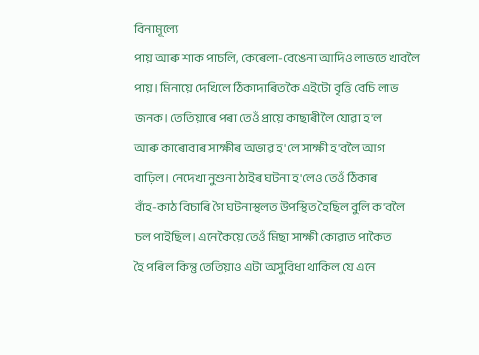বিনামূল্যে
পায় আৰু শাক পাচলি, কেৰেলা-বেঙেনা আদিও লাভতে খাবলৈ
পায়। মিনায়ে দেখিলে ঠিকাদাৰিতকৈ এইটো বৃত্তি বেচি লাভ
জনক। তেতিয়াৰে পৰা তেওঁ প্ৰায়ে কাছাৰীলৈ যোৱা হ'ল
আৰু কাৰোবাৰ সাক্ষীৰ অভাৱ হ'লে সাক্ষী হ'বলৈ আগ
বাঢ়িল। নেদেখা নুশুনা ঠাইৰ ঘটনা হ'লেও তেওঁ ঠিকাৰ
বাঁহ-কাঠ বিচাৰি গৈ ঘটনাস্থলত উপস্থিত হৈছিল বুলি ক'বলৈ
চল পাইছিল। এনেকৈয়ে তেওঁ মিছা সাক্ষী কোৱাত পাকৈত
হৈ পৰিল কিন্তু তেতিয়াও এটা অসুবিধা থাকিল যে এনে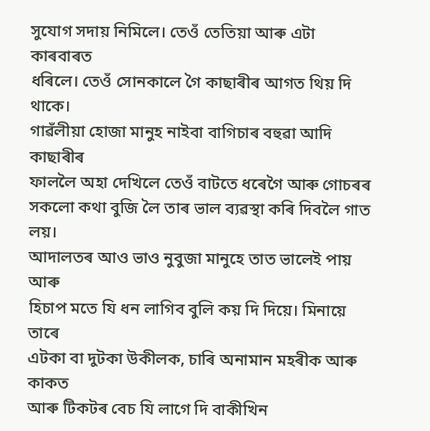সুযোগ সদায় নিমিলে। তেওঁ তেতিয়া আৰু এটা কাৰবাৰত
ধৰিলে। তেওঁ সোনকালে গৈ কাছাৰীৰ আগত থিয় দি থাকে।
গাৱঁলীয়া হোজা মানুহ নাইবা বাগিচাৰ বহুৱা আদি কাছাৰীৰ
ফাললৈ অহা দেখিলে তেওঁ বাটতে ধৰেগৈ আৰু গোচৰৰ
সকলো কথা বুজি লৈ তাৰ ভাল ব্যৱস্থা কৰি দিবলৈ গাত লয়।
আদালতৰ আও ভাও নুবুজা মানুহে তাত ভালেই পায় আৰু
হিচাপ মতে যি ধন লাগিব বুলি কয় দি দিয়ে। মিনায়ে তাৰে
এটকা বা দুটকা উকীলক, চাৰি অনামান মহৰীক আৰু কাকত
আৰু টিকটৰ বেচ যি লাগে দি বাকীখিন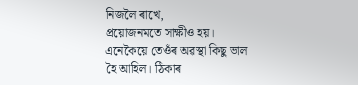নিজলৈ ৰাখে,
প্ৰয়োজনমতে সাক্ষীও হয়। এনেকৈয়ে তেওঁৰ অৱস্থা কিছু ভাল
হৈ আহিল। ঠিকাৰ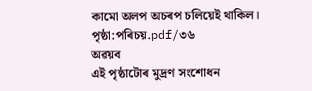কামো অলপ অচৰপ চলিয়েই থাকিল।
পৃষ্ঠা:পৰিচয়.pdf/৩৬
অৱয়ব
এই পৃষ্ঠাটোৰ মুদ্ৰণ সংশোধন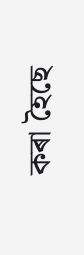কৰা হৈছে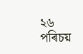২৬
পৰিচয়